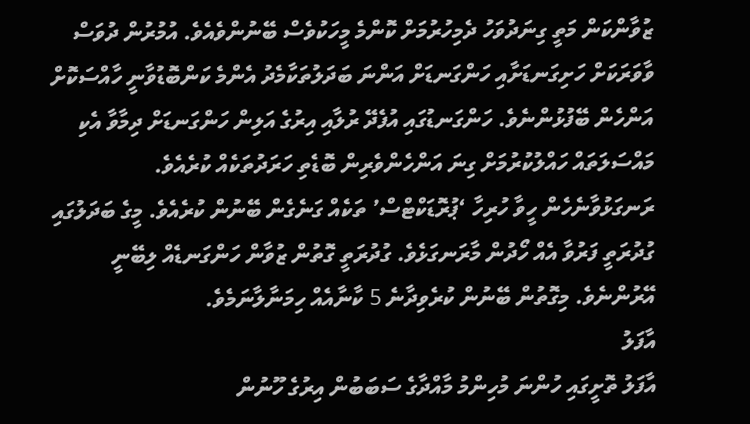ޒުވާންކަން މަތީ ގިނަދުވަހު ދެމިހުރުމަށް ކޮންމެ މީހަކުވެސް ބޭނުންވެއެވެ. އުމުރުން ދުވަސް ވާވަރަކަށް ހަށިގަނޑަށާއި ހަންގަނޑަށް އަންނަ ބަދަލުތަކާމެދު އެންމެ ކަންބޮޑުވާނީ ހާއްސަކޮށް އަންހެން ބޭފުޅުންނެވެ. ހަންގަނޑުގައި އުފެދޭ ރުލާއި އިރުގެ އަލިން ހަންގަނޑަށް ދިމާވާ އެކި މައްސަލަތައް ހައްލުކުރުމަށް ގިނަ އަންހެންވެރިން ބޮޑެތި ހަރަދުތަކެއް ކުރެއެވެ. ރަނގަޅުވާނެހެން ހީވާ ހުރިހާ ‘ޕުރޮޑަކްޓްސް’ ތަކެއް ގަނެގެން ބޭނުން ކުރެއެވެ. މީގެ ބަދަލުގައި ގުދުރަތީ ފަރުވާ އެއް ހޯދުން މާރަނގަޅެވެ. ގުދުރަތީ ގޮތުން ޒުވާން ހަންގަނޑެއް ލިބޭނީ އޭރުންނެވެ. މިގޮތުން ބޭނުން ކުރެވިދާނެ 5 ކާނާއެއް ހިމަނާލާނަމެވެ.
އާފަލު
އާފަލު ތޮށީގައި ހުންނަ މުހިންމު މާއްދާގެ ސަބަބުން އިރުގެ ހޫނުން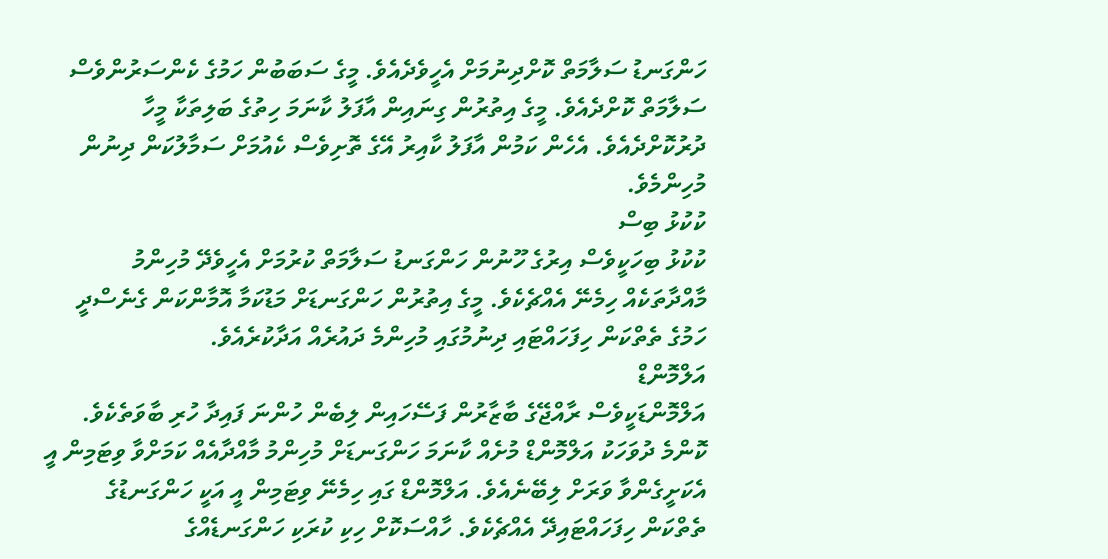ހަންގަނޑު ސަލާމަތް ކޮށްދިނުމަށް އެހީވެދެއެވެ. މީގެ ސަބަބުން ހަމުގެ ކެންސަރުންވެސް ސަލާމަތް ކޮށްދެއެވެ. މީގެ އިތުރުން ގިނައިން އާފަލު ކާނަމަ ހިތުގެ ބަލިތަކާ މީހާ ދުރުކޮށްދެއެވެ. އެހެން ކަމުން އާފަލު ކާއިރު އޭގެ ތޮށިވެސް ކެއުމަށް ސަމާލުކަން ދިނުން މުހިންމެވެ.
ކުކުޅު ބިސް
ކުކުޅު ބިހަކީވެސް އިރުގެ ހޫނުން ހަންގަނޑު ސަލާމަތް ކުރުމަށް އެހީވެދޭ މުހިންމު މާއްދާތަކެއް ހިމެނޭ އެއްޗެކެވެ. މީގެ އިތުރުން ހަންގަނޑަށް މަޑުކަމާ އޮމާންކަން ގެނެސްދީ ހަމުގެ ތެތްކަން ހިފަހައްޓައި ދިނުމުގައި މުހިންމެ ދައުރެއް އަދާކުރެއެވެ.
އަލްމޮންޑް
އަލްމޮންޑަކީވެސް ރާއްޖޭގެ ބާޒާރުން ފަސޭހައިން ލިބެން ހުންނަ ފައިދާ ހުރި ބާވަތެކެވެ. ކޮންމެ ދުވަހަކު އަލްމޮންޑް މުށެއް ކާނަމަ ހަންގަނޑަށް މުހިންމު މާއްދާއެއް ކަމަށްވާ ވިޓަމިން އީ އެކަށީގެންވާ ވަރަށް ލިބޭނެއެވެ. އަލްމޮންޑް ގައި ހިމެނޭ ވިޓަމިން އީ އަކީ ހަންގަނޑުގެ ތެތްކަން ހިފަހައްޓައިދޭ އެއްޗެކެވެ. ހާއްސަކޮށް ހިކި ކުރަކި ހަންގަނޑެއްގެ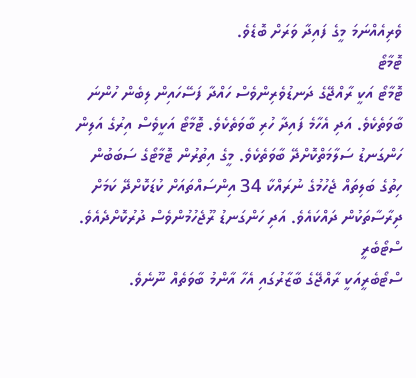ވެރިއެއްނަމަ މީގެ ފައިދާ ވަރަށް ބޮޑެވެ.
ޓޮމާޓޯ
ޓޮމާޓޯ އަކީ ރާއްޖޭގެ ދަނޑުވެރިންވެސް ހައްދާ ފަސޭހައިން ލިބެން ހުންނަ ބާވަތެކެވެ. އަދި އެހާމެ ފައިދާ ހުރި ބާވަތެކެވެ. ޓޮމާޓޯ އަކީވެސް އިރުގެ އަލިން ހަންގަނޑު ސަލާމަތްކޮށްދޭ ބާވަތެކެވެ. މީގެ އިތުރުން ޓޮމާޓޯގެ ސަބަބުން ހިތުގެ ބަލިތައް ޖެހުމުގެ ނުރައްކާ 34 އިންސައްތައަށް ކުޑަކޮށްދޭ ކަމަށް ދިރާސާތަކުން ދައްކައެވެ. އަދި ހަންގަނޑު ރޫޖެހުމުންވެސް ދުރުކޮށްދެއެވެ.
ސްޓޯބެރީ
ސްޓޯބެރީއަކީ ރާއްޖޭގެ ބާޒާރުގައި އެހާ އާންމު ބާވަތެއް ނޫނެވެ.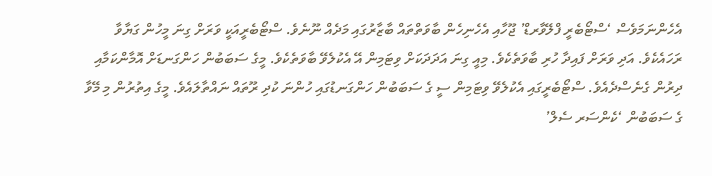އެހެންނަމަވެސް ‘ސްޓޯބެރީ ފްލޭވާރޑް’ ޖޫހާއި އެހެނިހެން ބާވަތްތައް ބާޒާރުގައި މަދެއް ނޫނެވެ. ސްޓޯބެރީއަކީ ވަރަށް ގިނަ މީހުން ގަޔާވާ ރަހައެކެވެ. އަދި ވަރަށް ފައިދާ ހުރި ބާވަތެކެވެ. މިއީ ގިނަ އަދަދަކަށް ވިޓަމިން އޭ އެކުލެވޭ ބާވަތެކެވެ. މީގެ ސަބަބުން ހަންގަނޑަށް އޮމާންކަމާއި ދިރުން ގެނެސްދެއެވެ. ސްޓޯބެރީގައި އެކުލެވޭ ވިޓަމިން ސީ ގެ ސަބަބުން ހަންގަނޑުގައި ހުންނަ ކުދި ރޫތައް ނައްތާލައެވެ. މީގެ އިތުރުން މި މޭވާ ގެ ސަބަބުން ‘ކެންސަރ ސެލް’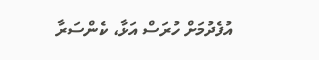އުފެދުމަށް ހުރަސް އަޅާ، ކެންސަރާ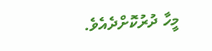މީހާ ދުރުކޮށްދެއެވެ.